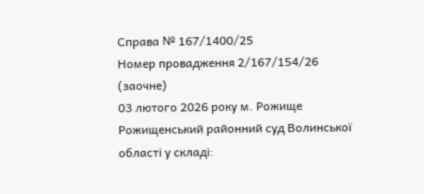Справа № 167/1400/25
Номер провадження 2/167/154/26
(заочне)
03 лютого 2026 року м. Рожище
Рожищенський районний суд Волинської області у складі: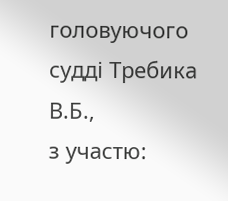головуючого судді Требика В.Б.,
з участю: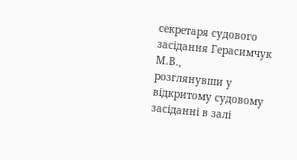секретаря судового засідання Герасимчук М.В.,
розглянувши у відкритому судовому засіданні в залі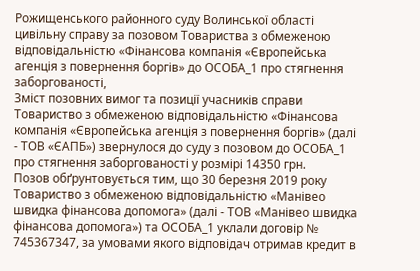Рожищенського районного суду Волинської області цивільну справу за позовом Товариства з обмеженою відповідальністю «Фінансова компанія «Європейська агенція з повернення боргів» до ОСОБА_1 про стягнення заборгованості,
Зміст позовних вимог та позиції учасників справи
Товариство з обмеженою відповідальністю «Фінансова компанія «Європейська агенція з повернення боргів» (далі - ТОВ «ЄАПБ») звернулося до суду з позовом до ОСОБА_1 про стягнення заборгованості у розмірі 14350 грн.
Позов обґрунтовується тим, що 30 березня 2019 року Товариство з обмеженою відповідальністю «Манівео швидка фінансова допомога» (далі - ТОВ «Манівео швидка фінансова допомога») та ОСОБА_1 уклали договір № 745367347, за умовами якого відповідач отримав кредит в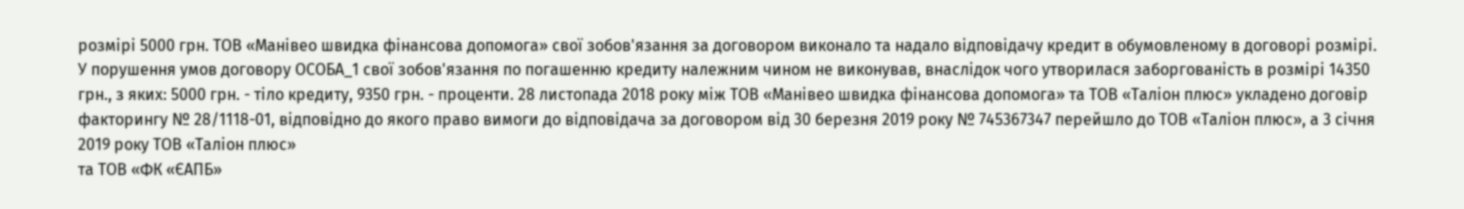розмірі 5000 грн. ТОВ «Манівео швидка фінансова допомога» свої зобов'язання за договором виконало та надало відповідачу кредит в обумовленому в договорі розмірі. У порушення умов договору ОСОБА_1 свої зобов'язання по погашенню кредиту належним чином не виконував, внаслідок чого утворилася заборгованість в розмірі 14350 грн., з яких: 5000 грн. - тіло кредиту, 9350 грн. - проценти. 28 листопада 2018 року між ТОВ «Манівео швидка фінансова допомога» та ТОВ «Таліон плюс» укладено договір факторингу № 28/1118-01, відповідно до якого право вимоги до відповідача за договором від 30 березня 2019 року № 745367347 перейшло до ТОВ «Таліон плюс», а 3 січня 2019 року ТОВ «Таліон плюс»
та ТОВ «ФК «ЄАПБ»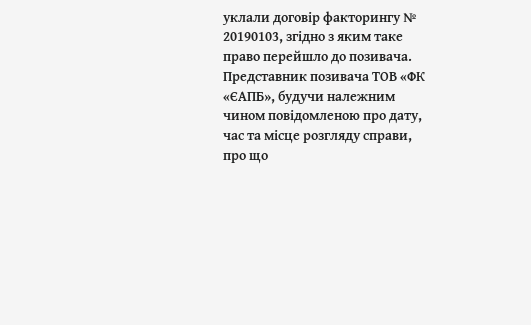уклали договір факторингу № 20190103, згідно з яким таке право перейшло до позивача.
Представник позивача ТОВ «ФК «ЄАПБ», будучи належним чином повідомленою про дату, час та місце розгляду справи, про що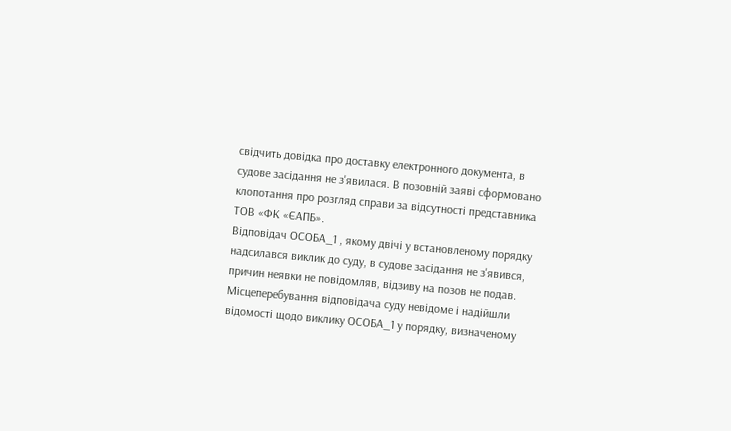свідчить довідка про доставку електронного документа, в судове засідання не з'явилася. В позовній заяві сформовано клопотання про розгляд справи за відсутності представника ТОВ «ФК «ЄАПБ».
Відповідач ОСОБА_1 , якому двічі у встановленому порядку надсилався виклик до суду, в судове засідання не з'явився, причин неявки не повідомляв, відзиву на позов не подав. Місцеперебування відповідача суду невідоме і надійшли відомості щодо виклику ОСОБА_1 у порядку, визначеному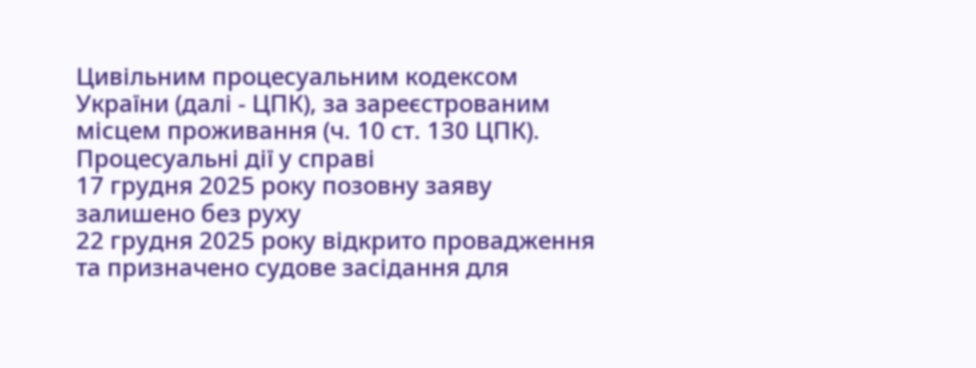Цивільним процесуальним кодексом України (далі - ЦПК), за зареєстрованим місцем проживання (ч. 10 ст. 130 ЦПК).
Процесуальні дії у справі
17 грудня 2025 року позовну заяву залишено без руху
22 грудня 2025 року відкрито провадження та призначено судове засідання для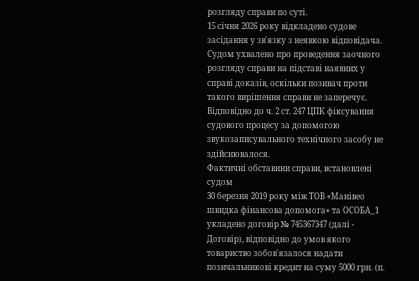розгляду справи по суті.
15 січня 2026 року відкладено судове засідання у зв'язку з неявкою відповідача.
Судом ухвалено про проведення заочного розгляду справи на підставі наявних у справі доказів, оскільки позивач проти такого вирішення справи не заперечує.
Відповідно до ч. 2 ст. 247 ЦПК фіксування судового процесу за допомогою звукозаписувального технічного засобу не здійснювалося.
Фактичні обставини справи, встановлені судом
30 березня 2019 року між ТОВ «Манівео швидка фінансова допомога» та ОСОБА_1 укладено договір № 745367347 (далі - Договір), відповідно до умов якого товариство зобов'язалося надати позичальникові кредит на суму 5000 грн. (п.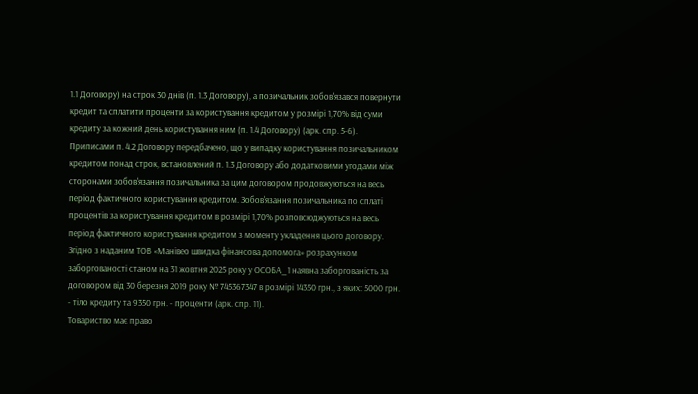1.1 Договору) на строк 30 днів (п. 1.3 Договору), а позичальник зобов'язався повернути кредит та сплатити проценти за користування кредитом у розмірі 1,70% від суми кредиту за кожний день користування ним (п. 1.4 Договору) (арк. спр. 5-6).
Приписами п. 4.2 Договору передбачено, що у випадку користування позичальником кредитом понад строк, встановлений п. 1.3 Договору або додатковими угодами між сторонами зобов'язання позичальника за цим договором продовжуються на весь період фактичного користування кредитом. Зобов'язання позичальника по сплаті процентів за користування кредитом в розмірі 1,70% розповсюджуються на весь період фактичного користування кредитом з моменту укладення цього договору.
Згідно з наданим ТОВ «Манівео швидка фінансова допомога» розрахунком заборгованості станом на 31 жовтня 2025 року у ОСОБА_1 наявна заборгованість за договором від 30 березня 2019 року № 745367347 в розмірі 14350 грн., з яких: 5000 грн. - тіло кредиту та 9350 грн. - проценти (арк. спр. 11).
Товариство має право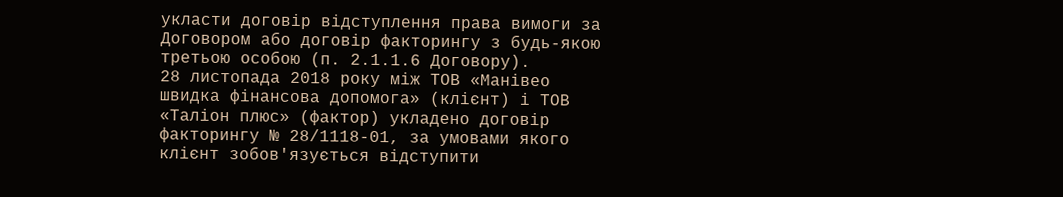укласти договір відступлення права вимоги за Договором або договір факторингу з будь-якою третьою особою (п. 2.1.1.6 Договору).
28 листопада 2018 року між ТОВ «Манівео швидка фінансова допомога» (клієнт) і ТОВ «Таліон плюс» (фактор) укладено договір факторингу № 28/1118-01, за умовами якого клієнт зобов'язується відступити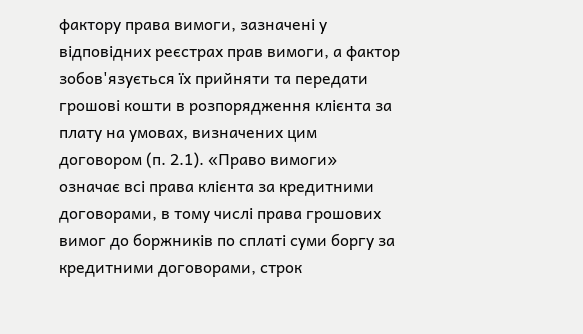фактору права вимоги, зазначені у відповідних реєстрах прав вимоги, а фактор зобов'язується їх прийняти та передати грошові кошти в розпорядження клієнта за плату на умовах, визначених цим договором (п. 2.1). «Право вимоги» означає всі права клієнта за кредитними договорами, в тому числі права грошових вимог до боржників по сплаті суми боргу за кредитними договорами, строк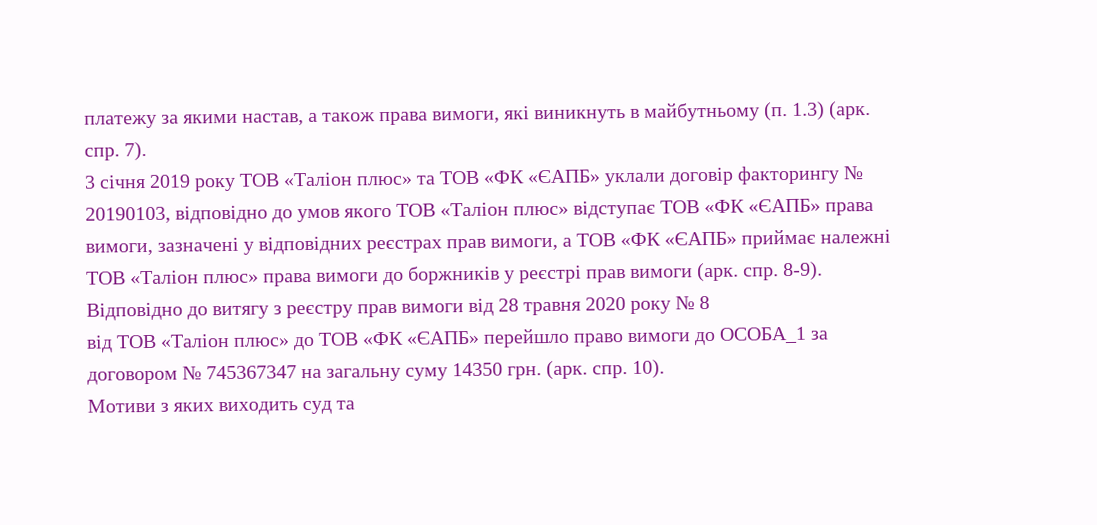платежу за якими настав, а також права вимоги, які виникнуть в майбутньому (п. 1.3) (арк. спр. 7).
3 січня 2019 року ТОВ «Таліон плюс» та ТОВ «ФК «ЄАПБ» уклали договір факторингу № 20190103, відповідно до умов якого ТОВ «Таліон плюс» відступає ТОВ «ФК «ЄАПБ» права вимоги, зазначені у відповідних реєстрах прав вимоги, а ТОВ «ФК «ЄАПБ» приймає належні ТОВ «Таліон плюс» права вимоги до боржників у реєстрі прав вимоги (арк. спр. 8-9).
Відповідно до витягу з реєстру прав вимоги від 28 травня 2020 року № 8
від ТОВ «Таліон плюс» до ТОВ «ФК «ЄАПБ» перейшло право вимоги до ОСОБА_1 за договором № 745367347 на загальну суму 14350 грн. (арк. спр. 10).
Мотиви з яких виходить суд та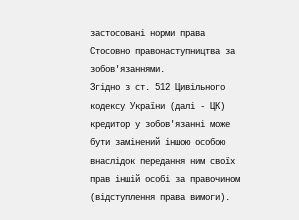застосовані норми права
Стосовно правонаступництва за зобов'язаннями.
Згідно з ст. 512 Цивільного кодексу України (далі - ЦК) кредитор у зобов'язанні може бути замінений іншою особою внаслідок передання ним своїх прав іншій особі за правочином (відступлення права вимоги).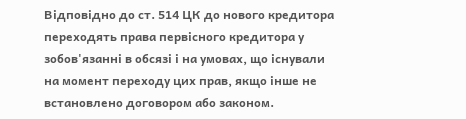Відповідно до ст. 514 ЦК до нового кредитора переходять права первісного кредитора у зобов'язанні в обсязі і на умовах, що існували на момент переходу цих прав, якщо інше не встановлено договором або законом.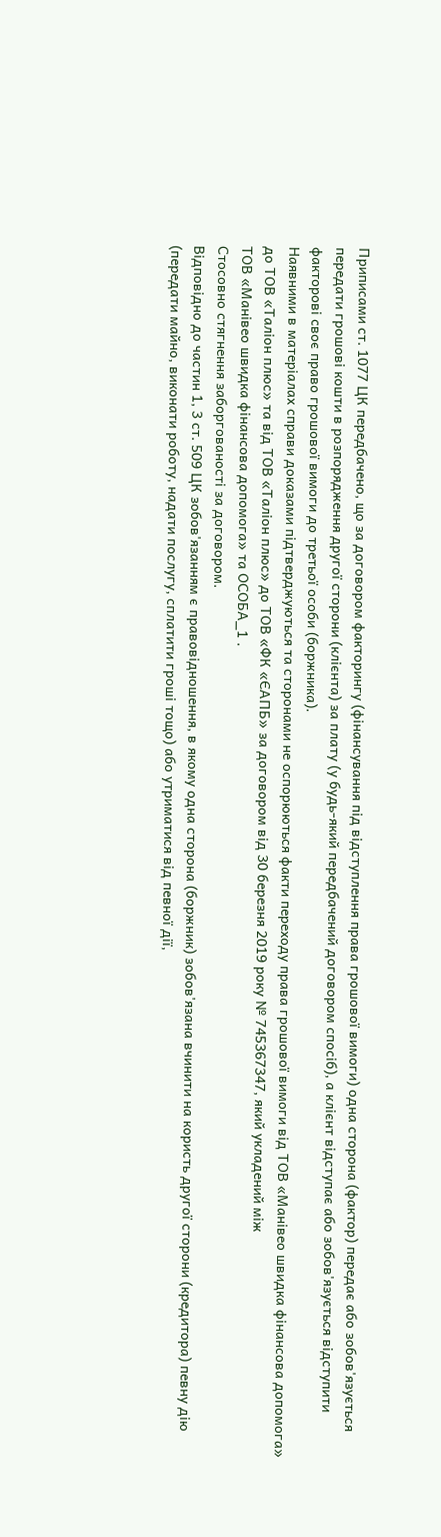Приписами ст. 1077 ЦК передбачено, що за договором факторингу (фінансування під відступлення права грошової вимоги) одна сторона (фактор) передає або зобов'язується передати грошові кошти в розпорядження другої сторони (клієнта) за плату (у будь-який передбачений договором спосіб), а клієнт відступає або зобов'язується відступити факторові своє право грошової вимоги до третьої особи (боржника).
Наявними в матеріалах справи доказами підтверджуються та сторонами не оспорюються факти переходу права грошової вимоги від ТОВ «Манівео швидка фінансова допомога» до ТОВ «Таліон плюс» та від ТОВ «Таліон плюс» до ТОВ «ФК «ЄАПБ» за договором від 30 березня 2019 року № 745367347, який укладений між
ТОВ «Манівео швидка фінансова допомога» та ОСОБА_1 .
Стосовно стягнення заборгованості за договором.
Відповідно до частин 1, 3 ст. 509 ЦК зобов'язанням є правовідношення, в якому одна сторона (боржник) зобов'язана вчинити на користь другої сторони (кредитора) певну дію (передати майно, виконати роботу, надати послугу, сплатити гроші тощо) або утриматися від певної дії,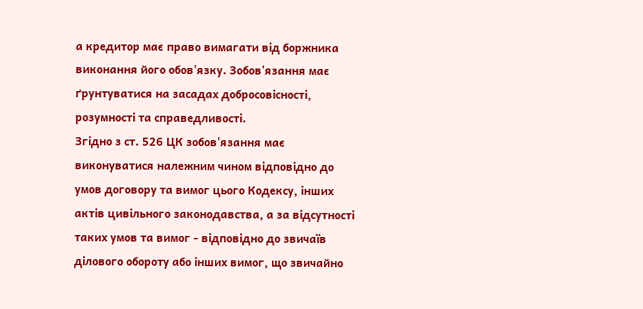а кредитор має право вимагати від боржника виконання його обов'язку. Зобов'язання має ґрунтуватися на засадах добросовісності, розумності та справедливості.
Згідно з ст. 526 ЦК зобов'язання має виконуватися належним чином відповідно до умов договору та вимог цього Кодексу, інших актів цивільного законодавства, а за відсутності таких умов та вимог - відповідно до звичаїв ділового обороту або інших вимог, що звичайно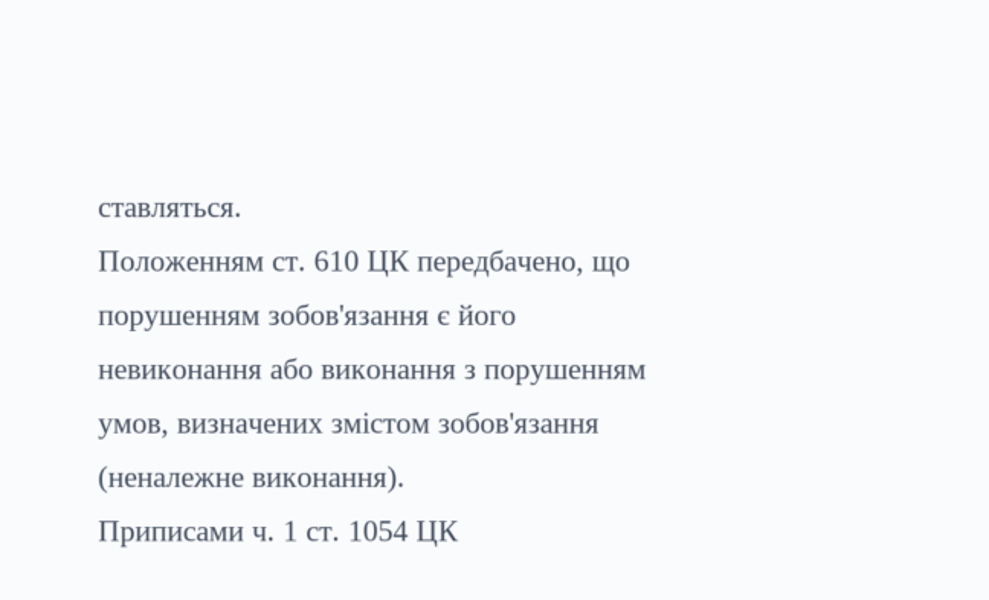ставляться.
Положенням ст. 610 ЦК передбачено, що порушенням зобов'язання є його невиконання або виконання з порушенням умов, визначених змістом зобов'язання (неналежне виконання).
Приписами ч. 1 ст. 1054 ЦК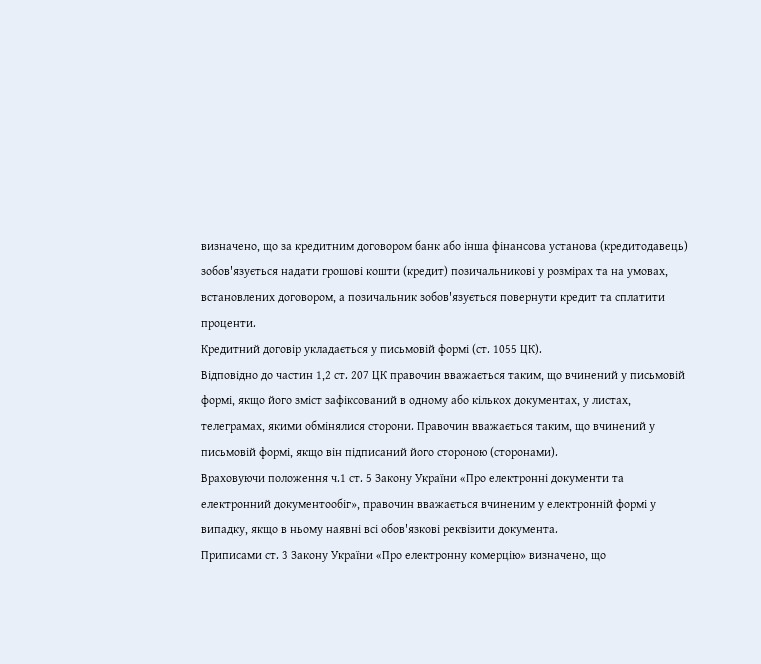визначено, що за кредитним договором банк або інша фінансова установа (кредитодавець) зобов'язується надати грошові кошти (кредит) позичальникові у розмірах та на умовах, встановлених договором, а позичальник зобов'язується повернути кредит та сплатити проценти.
Кредитний договір укладається у письмовій формі (ст. 1055 ЦК).
Відповідно до частин 1,2 ст. 207 ЦК правочин вважається таким, що вчинений у письмовій формі, якщо його зміст зафіксований в одному або кількох документах, у листах, телеграмах, якими обмінялися сторони. Правочин вважається таким, що вчинений у письмовій формі, якщо він підписаний його стороною (сторонами).
Враховуючи положення ч.1 ст. 5 Закону України «Про електронні документи та електронний документообіг», правочин вважається вчиненим у електронній формі у випадку, якщо в ньому наявні всі обов'язкові реквізити документа.
Приписами ст. 3 Закону України «Про електронну комерцію» визначено, що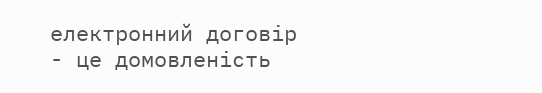електронний договір - це домовленість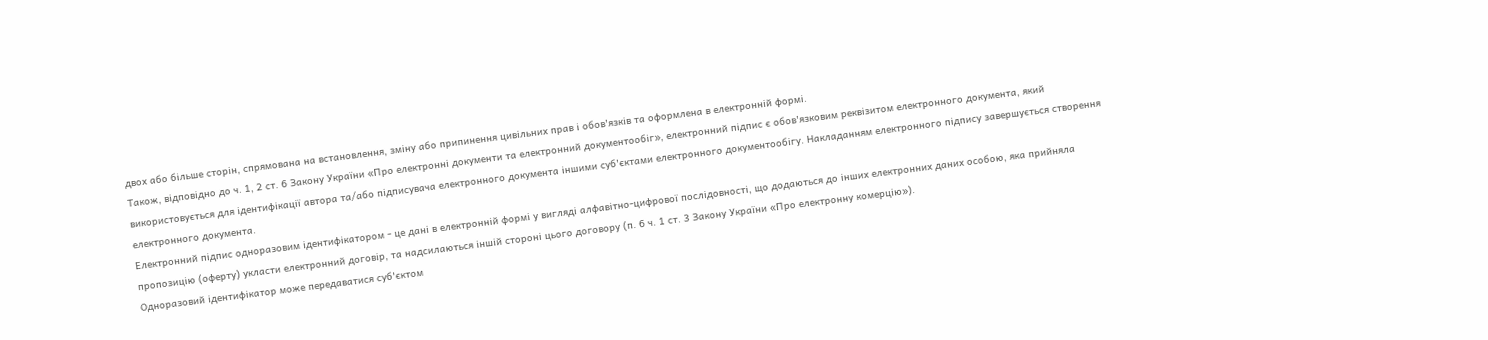двох або більше сторін, спрямована на встановлення, зміну або припинення цивільних прав і обов'язків та оформлена в електронній формі.
Також, відповідно до ч. 1, 2 ст. 6 Закону України «Про електронні документи та електронний документообіг», електронний підпис є обов'язковим реквізитом електронного документа, який використовується для ідентифікації автора та/або підписувача електронного документа іншими суб'єктами електронного документообігу. Накладанням електронного підпису завершується створення електронного документа.
Електронний підпис одноразовим ідентифікатором - це дані в електронній формі у вигляді алфавітно-цифрової послідовності, що додаються до інших електронних даних особою, яка прийняла пропозицію (оферту) укласти електронний договір, та надсилаються іншій стороні цього договору (п. 6 ч. 1 ст. 3 Закону України «Про електронну комерцію»).
Одноразовий ідентифікатор може передаватися суб'єктом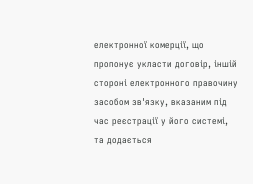електронної комерції, що пропонує укласти договір, іншій стороні електронного правочину засобом зв'язку, вказаним під час реєстрації у його системі, та додається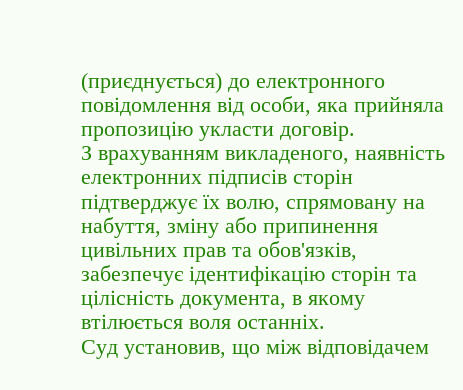(приєднується) до електронного повідомлення від особи, яка прийняла пропозицію укласти договір.
З врахуванням викладеного, наявність електронних підписів сторін підтверджує їх волю, спрямовану на набуття, зміну або припинення цивільних прав та обов'язків, забезпечує ідентифікацію сторін та цілісність документа, в якому втілюється воля останніх.
Суд установив, що між відповідачем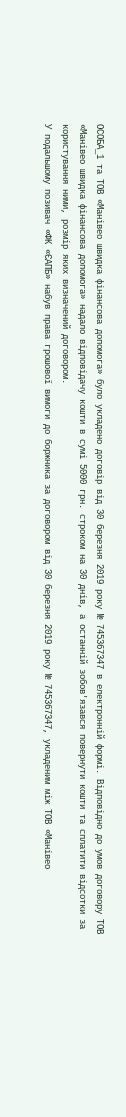ОСОБА_1 та ТОВ «Манівео швидка фінансова допомога» було укладено договір від 30 березня 2019 року № 745367347 в електронній формі. Відповідно до умов договору ТОВ «Манівео швидка фінансова допомога» надало відповідачу кошти в сумі 5000 грн. строком на 30 днів, а останній зобов'язався повернути кошти та сплатити відсотки за користування ними, розмір яких визначений договором.
У подальшому позивач «ФК «ЄАПБ» набув права грошової вимоги до боржника за договором від 30 березня 2019 року № 745367347, укладеним між ТОВ «Манівео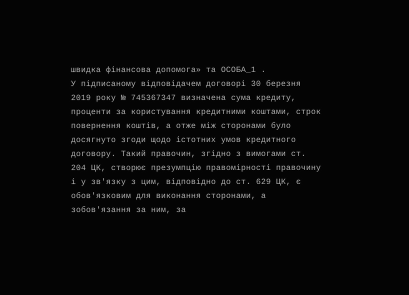швидка фінансова допомога» та ОСОБА_1 .
У підписаному відповідачем договорі 30 березня 2019 року № 745367347 визначена сума кредиту, проценти за користування кредитними коштами, строк повернення коштів, а отже між сторонами було досягнуто згоди щодо істотних умов кредитного договору. Такий правочин, згідно з вимогами ст. 204 ЦК, створює презумпцію правомірності правочину і у зв'язку з цим, відповідно до ст. 629 ЦК, є обов'язковим для виконання сторонами, а зобов'язання за ним, за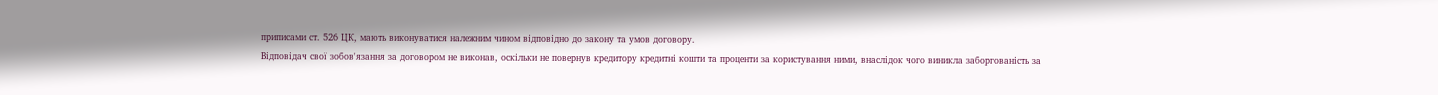приписами ст. 526 ЦК, мають виконуватися належним чином відповідно до закону та умов договору.
Відповідач свої зобов'язання за договором не виконав, оскільки не повернув кредитору кредитні кошти та проценти за користування ними, внаслідок чого виникла заборгованість за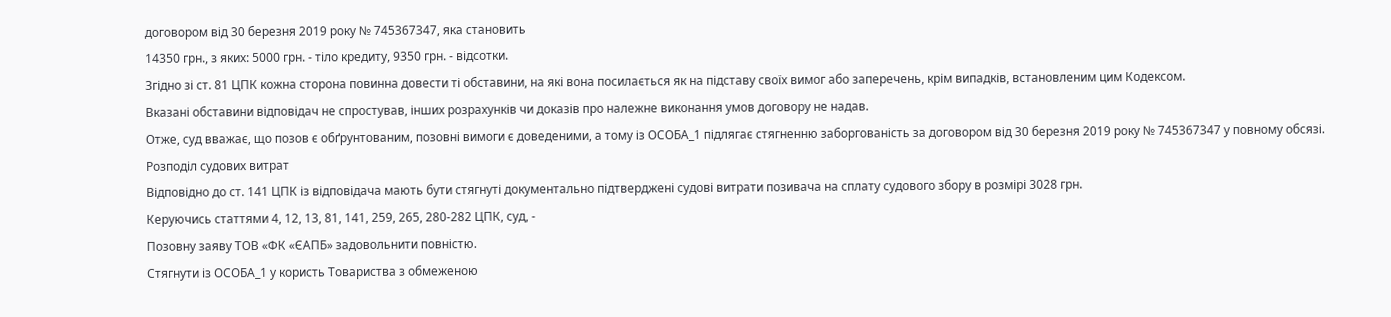договором від 30 березня 2019 року № 745367347, яка становить
14350 грн., з яких: 5000 грн. - тіло кредиту, 9350 грн. - відсотки.
Згідно зі ст. 81 ЦПК кожна сторона повинна довести ті обставини, на які вона посилається як на підставу своїх вимог або заперечень, крім випадків, встановленим цим Кодексом.
Вказані обставини відповідач не спростував, інших розрахунків чи доказів про належне виконання умов договору не надав.
Отже, суд вважає, що позов є обґрунтованим, позовні вимоги є доведеними, а тому із ОСОБА_1 підлягає стягненню заборгованість за договором від 30 березня 2019 року № 745367347 у повному обсязі.
Розподіл судових витрат
Відповідно до ст. 141 ЦПК із відповідача мають бути стягнуті документально підтверджені судові витрати позивача на сплату судового збору в розмірі 3028 грн.
Керуючись статтями 4, 12, 13, 81, 141, 259, 265, 280-282 ЦПК, суд, -
Позовну заяву ТОВ «ФК «ЄАПБ» задовольнити повністю.
Стягнути із ОСОБА_1 у користь Товариства з обмеженою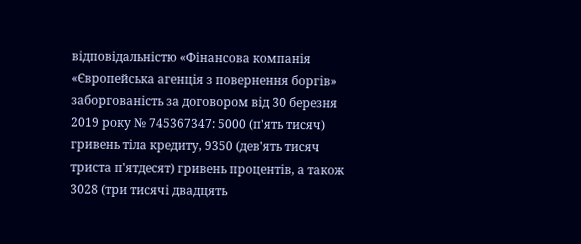відповідальністю «Фінансова компанія «Європейська агенція з повернення боргів» заборгованість за договором від 30 березня 2019 року № 745367347: 5000 (п'ять тисяч) гривень тіла кредиту, 9350 (дев'ять тисяч триста п'ятдесят) гривень процентів, а також 3028 (три тисячі двадцять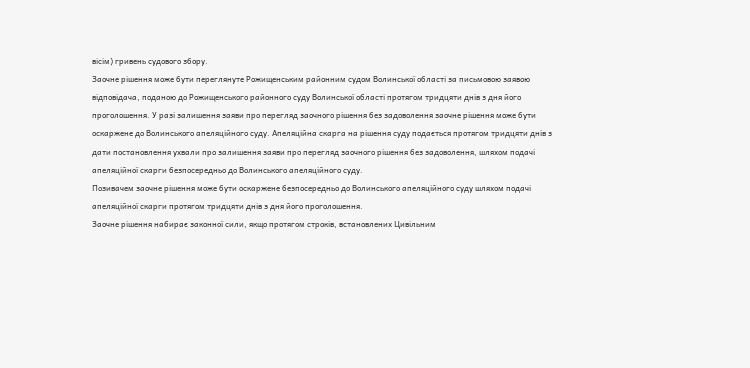вісім) гривень судового збору.
Заочне рішення може бути переглянуте Рожищенським районним судом Волинської області за письмовою заявою відповідача, поданою до Рожищенського районного суду Волинської області протягом тридцяти днів з дня його проголошення. У разі залишення заяви про перегляд заочного рішення без задоволення заочне рішення може бути оскаржене до Волинського апеляційного суду. Апеляційна скарга на рішення суду подається протягом тридцяти днів з дати постановлення ухвали про залишення заяви про перегляд заочного рішення без задоволення, шляхом подачі апеляційної скарги безпосередньо до Волинського апеляційного суду.
Позивачем заочне рішення може бути оскаржене безпосередньо до Волинського апеляційного суду шляхом подачі апеляційної скарги протягом тридцяти днів з дня його проголошення.
Заочне рішення набирає законної сили, якщо протягом строків, встановлених Цивільним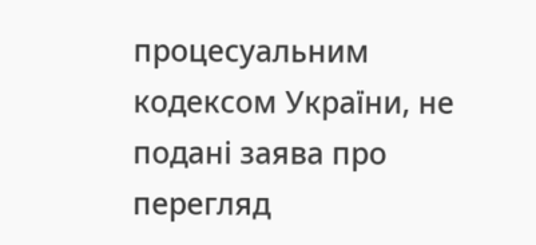процесуальним кодексом України, не подані заява про перегляд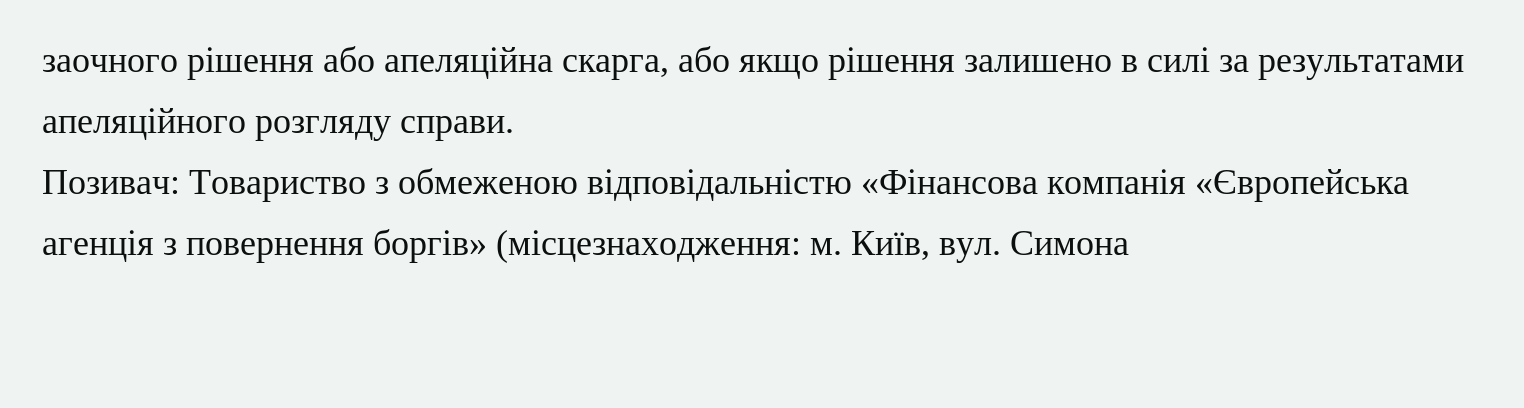заочного рішення або апеляційна скарга, або якщо рішення залишено в силі за результатами апеляційного розгляду справи.
Позивач: Товариство з обмеженою відповідальністю «Фінансова компанія «Європейська агенція з повернення боргів» (місцезнаходження: м. Київ, вул. Симона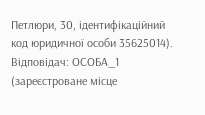Петлюри, 30, ідентифікаційний код юридичної особи 35625014).
Відповідач: ОСОБА_1 (зареєстроване місце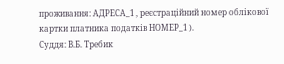проживання: АДРЕСА_1 , реєстраційний номер облікової картки платника податків НОМЕР_1 ).
Суддя: В.Б. Требик